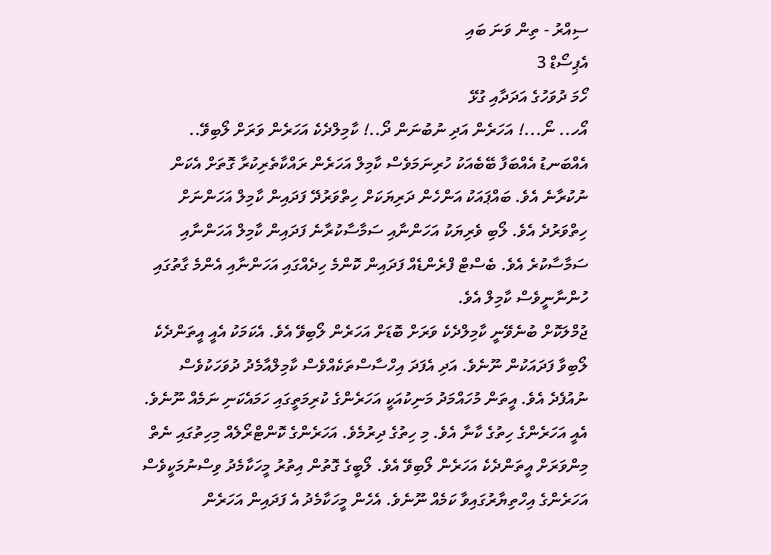ސިއްރު - ތިން ވަނަ ބައި
އެޕިސޯޑް 3
ހޯމަ ދުވަހުގެ އަދަދާއި ގުޅޭ
އޯހ.. ނޯ...! އަހަރެން އަދި ނުބުނަން ދޯ..! ކާމިލްދެކެ އަހަރެން ވަރަށް ލޯބިވޭ.. އެއްބަނޑު އެއްބަފާ ބޭބެއަކު ހުރިނަމަވެސް ކާމިލް އަހަރެން ރައްކާތެރިކުރާ ގޮތަށް އެކަން ނުކުރާނެ އެވެ. ބައްޕައަކު އަންހެން ދަރިޔަކަށް ހިތްވަރުދޭ ފަދައިން ކާމިލް އަހަންނަށް ހިތްވަރުދެ އެވެ. ލޯބި ވެރިޔަކު އަހަންނާއި ސަމާސާކުރާނެ ފަދައިން ކާމިލް އަހަންނާއި ސަމާސާކުރެ އެވެ. ބެސްޓް ފްރެންޑެއް ފަދައިން ކޮންމެ ހިދެއްގައި އަހަންނާއި އެންމެ ގާތުގައި ހުންނާނީވެސް ކާމިލް އެވެ.
ޖުމްލަކޮށް ބުނެވޭނީ ކާމިލްދެކެ ވަރަށް ބޮޑަށް އަހަރެން ލޯބިވޭ އެވެ. އެކަމަކު އެއީ އީތަންދެކެ  ލޯބިވާ ފަދައަކުން ނޫނެވެ. އަދި އެފަދަ އިހްސާސްތަކެއްވެސް ކާމިލްއާމެދު ދުވަހަކުވެސް ނުއުފެދެ އެވެ. އީތަން މުހައްމަދު މަނިކުއަކީ އަހަރެންގެ ކުރިމަތީގައި ހަމައެކަނި ނަމެއް ނޫނެވެ. އެއީ އަހަރެންގެ ހިތުގެ ކާނާ އެވެ. މި ހިތުގެ ދިރުމެވެ. އަހަރެންގެ ކޮންޓްރޯލެއް މިހިތުގައި ނެތް މިންވަރަށް އީތަންދެކެ އަހަރެން ލޯބިވޭ އެވެ. ލޯބީގެ ގޮތުން އިތުރު މީހަކާމެދު ވިސްނުމަކީވެސް އަހަރެންގެ އިހްތިޔާރުގައިވާ ކަމެއް ނޫނެވެ. އެހެން މީހަކާމެދު އެ ފަދައިން އަހަރެން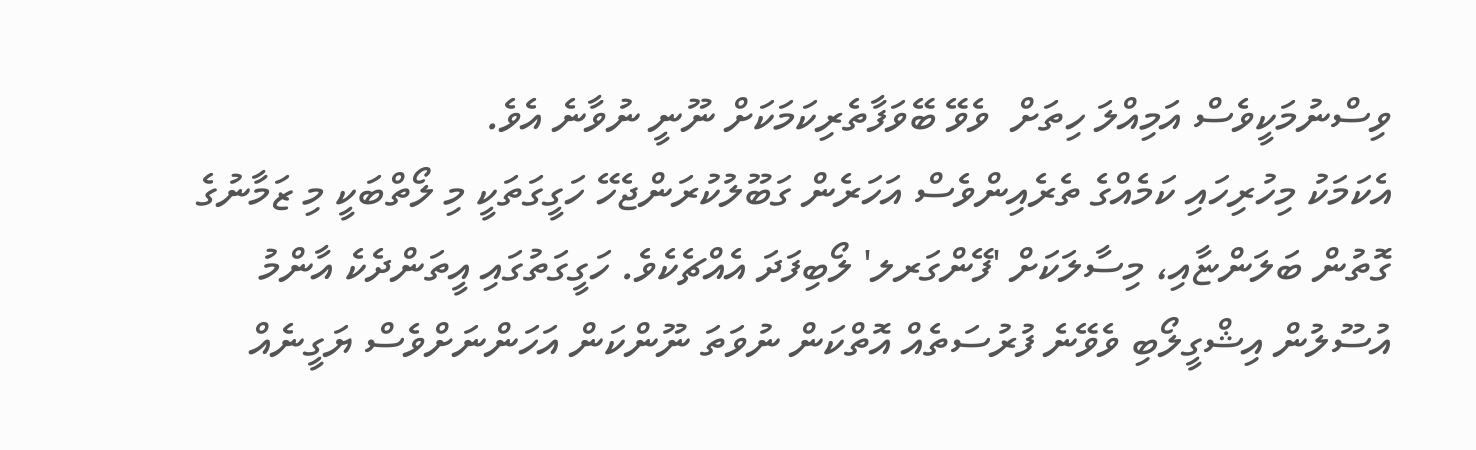ވިސްނުމަކީވެސް އަމިއްލަ ހިތަށް  ވެވޭ ބޭވަފާތެރިކަމަކަށް ނޫނީ ނުވާނެ އެވެ.
އެކަމަކު މިހުރިހައި ކަމެއްގެ ތެރެއިންވެސް އަހަރެން ގަބޫލުކުރަންޖެހޭ ހަގީގަތަކީ މި ލޯތްބަކީ މި ޒަމާނުގެ ގޮތުން ބަލަންޏާއި، މިސާލަކަށް 'ފޭންގަރލ' ލޯބިފަދަ އެއްޗެކެވެ. ހަގީގަތުގައި އީތަންދެކެ އާންމު އުސޫލުން އިޝްގީލޯބި ވެވޭނެ ފުރުސަތެއް އޮތްކަން ނުވަތަ ނޫންކަން އަހަންނަށްވެސް ޔަގީނެއް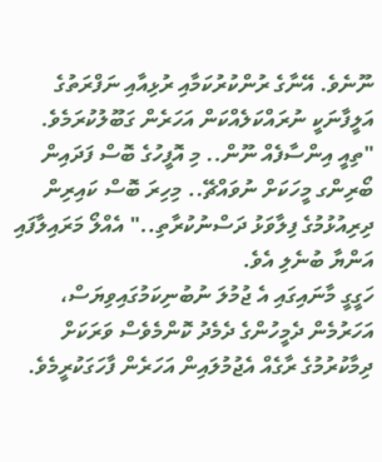ނޫނެވެ. އޭނާގެ ރުންކުރުކަމާއި ރުޅިއާއި ނަފްރަތުގެ އަލީފާނަކީ ނުރައްކަލެއްކަން އަހަރެން ގަބޫލުކުރަމެވެ.
"ތިއީ އިންސާފެއް ނޫން.. މި އޮފީހުގެ ބޮސް ފަދައިން ބޯރިންގ މީހަކަށް ނުވައްޗޭ.. މިހިރަ ބޮސް ކައިރިން ދިރިއުޅުމުގެ ފިލާވަޅު ދަސްނުކުރާތި.." އެއްލޯ މަރައިލާފައި އަންޔާ ބުނެލި އެވެ.
ހަގީގީ މާނައިގައި އެ ޖުމުލަ ނުބުނިކަމުގައިވިޔަސް، އަހަރުމެން ދެމީހުންގެ ދެމެދު ކޮންމެވެސް ވަރަކަށް ދިމާކުރުމުގެ ރާގެއް އެޖުމުލައިން އަހަރެން ފާހަގަކުރީމެވެ.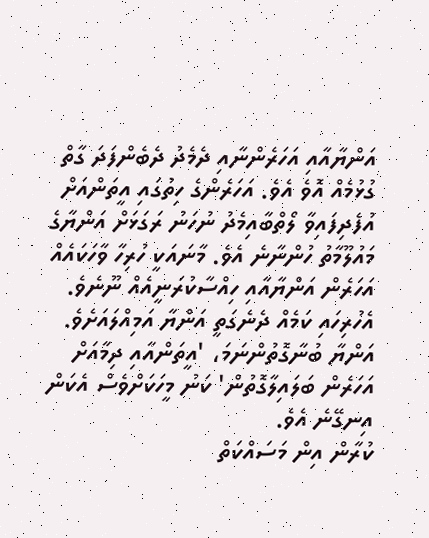އަންޔާއާއި އަހަރެންނާއި ދެމެދު ދެބެންފަދަ ގާތް ގުޅުމެއް އޮވެ އެވެ. އަހަރެންގެ ހިތުގައި އީތަންއަށް އުފެދިފައިވާ ލޯތްބާއިމެދު ނުހަނު ރަގަޅަށް އަންޔާގެ މައުލޫމާތު ހުންނާނެ އެވެ. މާނައަކީ ހުރިހާ ވާހަކައެއް އަހަރެން އަންޔާއާއި ހިއްސާކުރަނީއެއް ނޫނެވެ. އެހުރިހައި ކަމެއް ދެނެގަތީ އަންޔާ އަމިއްލައަށެވެ. އަންޔާ ބުނާގޮތުންނަމަ، 'އީތަންއާއި ދިމާއަށް އަހަރެން ބަލައިލާގޮތުން' ކަނު މީހަކަށްވެސް އެކަން އިނގޭނެ އެވެ.
ކުރާން އިން މަސައްކަތް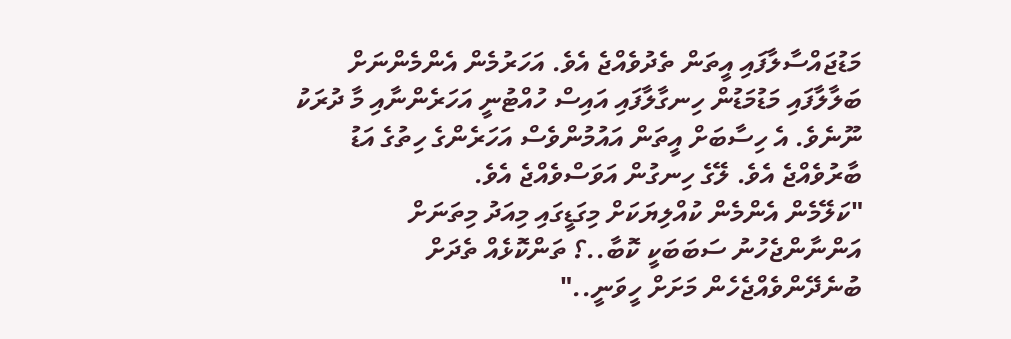މަޑުޖައްސާލާފައި އީތަން ތެދުވެއްޖެ އެވެ. އަހަރުމެން އެންމެންނަށް ބަލާލާފައި މަޑުމަޑުން ހިނގާލާފައި އައިސް ހުއްޓުނީ އަހަރެންނާއި މާ ދުރަކު ނޫނެވެ. އެ ހިސާބަށް އީތަން އައުމުންވެސް އަހަރެންގެ ހިތުގެ އަޑު ބާރުވެއްޖެ އެވެ. ލޭގެ ހިނގުން އަވަސްވެއްޖެ އެވެ.
"ކަލޭމެން އެންމެން ކުއްލިޔަކަށް މިގަޑީގައި މިއަދު މިތަނަށް އަންނާންޖެހުނު ސަބަބަކީ ކޮބާ..؟ ތަންކޮޅެއް ތެދަށް ބުނެދޭންވެއްޖެހެން މަށަށް ހީވަނީ.."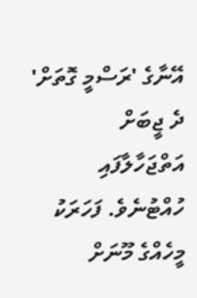އޭނާގެ 'ރަސްމީ ގޮތަށް' ދެ ޖީބަށް އަތްޖަހާލާފައި ހުއްޓުނެވެ. ފަހަރަކު މީހެއްގެ މޫނަށް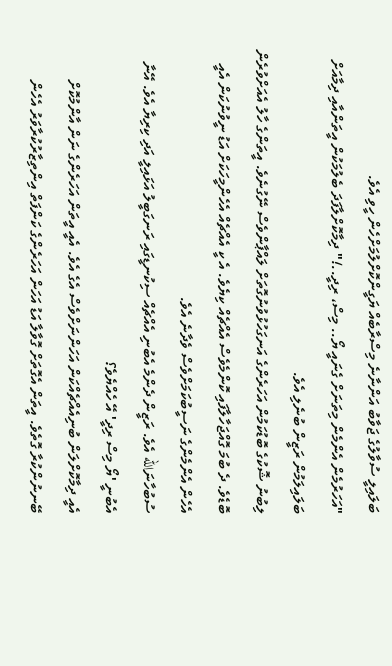ބަލައިލީ ސުވާލުގެ ޖަވާބު އަންނާނެ މިސްރާބެއް ޔަގީންކޮށްލުމަށްހެން ހީވި އެވެ.
"އަހަރުމެން އެންމެން މިތަނަށް ގެނައީ ޔޯ.. މިސް، ރިދީ..!" ދިމާކޮށްލާފަދަ ބެލުމަކުން އީތަންއާއި ދިމާއަށް ބަލައިލަމުން ރަޒީން ބުނެލި އެވެ.
ލިބުނު ޝޮކުގެ ބޮޑުކަމުން އަހަރެންގެ އަނގަހުޅުވުނުގޮތަށް ލައްޕާންވެސް ނޭގުނެވެ. އީތަންގެ ހާލު އެއަށްވުރެން ބޮޑެވެ. ދެ ބުމަ ގޮއްޖަހާލާފައި ކޮންމެވެސް އެއްޗެއް ކިޔެވެ. އެ ކީ އެއްޗެއް އެހެންމީހަކަށް އަޑު ނީވުނުކަން އެއީ އެހެން އެންމެންގެ ނަސީބުކަމަށްވެސް ވެދާނެ އެވެ.
ސުބުހާނަالله އެވެ. ރަޒީން ދެންމެ އެބުނި އެއްޗެއް ސިކުނޑީގައި ރަނގަބީލު އަޅައިލީ އަދި ކިރިޔާ އެވެ. އޭނާ އެބުނީ 'ޔޯ މިސް ރިދީ' އޭ ހެއްޔެވެ؟
އެއީ ދިމާކޮށްލަން ބުނިއެއްޗެއްކަން އަހަންނަށްވެސް އެގެ އެވެ. އެއީ އީތަން އަހަރެންގެ ނަން އާންމުކޮށް ބޭނނުންކުރާ ގޮތެވެ. އީތަން އެގޮތަށް ގޮވާލާ އަޑު އަހަން އަހަރެންގެ ކަންފަތް އިންތިޒާރުކުރާވަރު އެހެން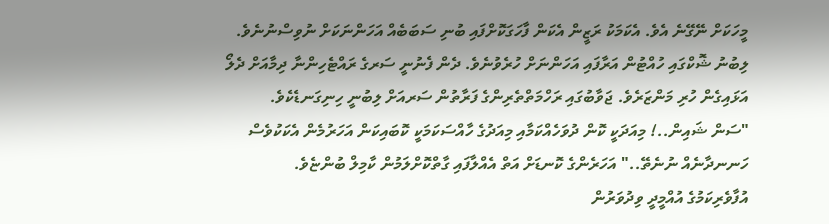މީހަކަށް ނޭގޭނެ އެވެ. އެކަމަކު ރަޒީން އެކަން ފާހަގަކޮށްފައި ބުނި ސަބަބެއް އަހަންނަކަށް ނުވިސްނުނެވެ.
ލިބުނު ޝޮކްގައި ހުއްޓުން އަރާފައި އަހަންނަށް ހުރެވުނެވެ. ދެން ފެނުނީ ސަރގެ ރައްޓެހިންނާ ދިމާއަށް ދެލޯ އަޅައިގެން ހުރި މަންޒަރެވެ. ޖަވާބުގައި ރަހްމަތްތެރިންގެ ފަރާތުން ސަރއަށް ލިބުނީ ހިނިގަނޑެކެވެ.
"ސަން ޝައިން..! މިއަދަކީ ކޮން ދުވަހެއްކަމާއި މިއަދުގެ ހާއްސަކަމަކީ ކޮބައިކަން އަހަރުމެން އެކަކުވެސް ހަނނދާނެއް ނުނެތޭ.." އަހަރެންގެ ކޮނޑަށް އަތް އެއްލާފައި ގާތްކޮށްލަމުން ކާމިލް ބުންޏެވެ.
އުފާވެރިކަމުގެ އުއްމީދީ ވިދުވަރުން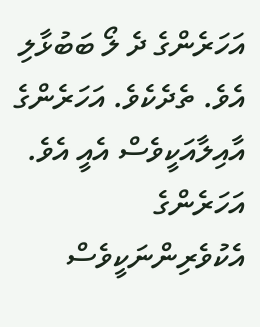އަހަރެންގެ ދެ ލޯ ބަބުޅާލި އެވެ. ތެދެކެވެ. އަހަރެންގެ އާއިލާއަކީވެސް އެއީ އެވެ. އަހަރެންގެ އެކުވެރިންނަކީވެސް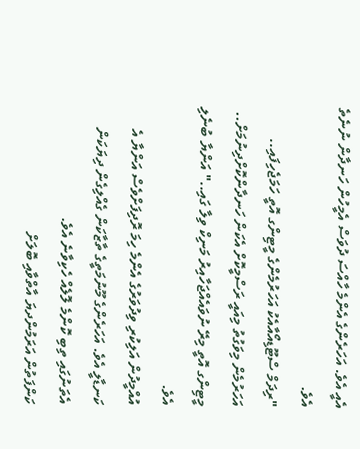އެއީ އެވެ. އަހަރެންގެ އެންމެ ހާއްސަ ދުވަސް އެމީހުން ހަނދާން ނުނެތެ އެވެ.
"ރިދަމް ސްޓޫޑިއޯއާއެކު އަހަރުމެންގެ މީޓިންގ އޮތީ ހަމަޖެހިފައި.. އަހަރުމެން މިވަގުތު މިއައީ ރަސްމީކޮށް އެކަން ހަނދާންކޮށްދިނުމަށް.. މީޓިންގ އޮތީ މިރޭ ނުވައެއްޖަހާއިރު މަނިކް ވިލާ ގައި.." އަންޔާ ބުނެލި އެވެ.
އުއްމީދުން އަލިކުރި ވިދުވަރުގެ އެންމެ ހިމަ ރޮދިފަށްވެސް އަންޔާ އެ ކަނޑާލީ އެވެ. އަހަރެންގެ މޫނުމަތީގެ ތާޒާކަން ގެއްލިގެން ދިޔަކަން އެތަނުގައި ތިބި ކޮންމެ ލޮލެއް ހެކިވާނެ އެވެ.
ކަންފަތުން އަރަމުންދޔަ އާތްވާއި ބޮލަށް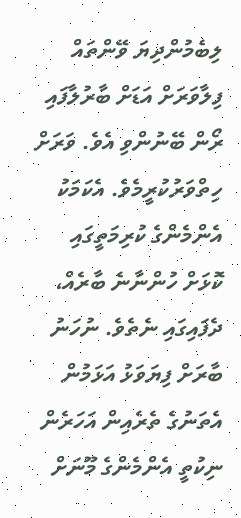ލިބެމުންދިޔަ ވޭންތައް ފިލާވަރަށް އަޑަށް ބާރުލާފައި ރޯން ބޭނުންވި އެވެ. ވަރަށް ހިތްވަރުކުރީމެވެ. އެކަމަކު އެންމެންގެ ކުރިމަތީގައި ކޮޅަށް ހުންނާނެ ބާރެއް، ދެފައިގައި ނެތެވެ. ނުހަނު ބާރަށް ފިޔަވަޅު އަޅަމުން އެތަނުގެ ތެރެއިން އަހަރެން ނިކުތީ އެންމެންގެ މޫނަށް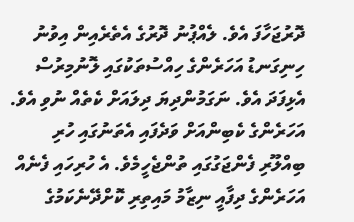ދޮރުޖަހާފަ އެވެ. ލެއްޕުނު ދޮރުގެ އެތެރެއިން އިވުނު ހިނިގަނޑު އަހަރެންގެ ހިއްސުތަކުގައި ލޮނުމިރުސް އެޅިފަދަ އެވެ. ނަގަމުންދިޔަ ދިލައަށް ކެތެއް ނުވި އެވެ. އަހަރެންގެ ކެބިންއަށް ވަދެފައި އެތަނުގައި ހުރި ބިއްލޫރި ފެންޖަގުގައި ތުންޖެހީމެވެ. އެ ހުރިހައި ފެނެއް އަހަރެންގެ ދިފާއީ ނިޒާމު މައިތިރި ކޮށްދޭނެކަމުގެ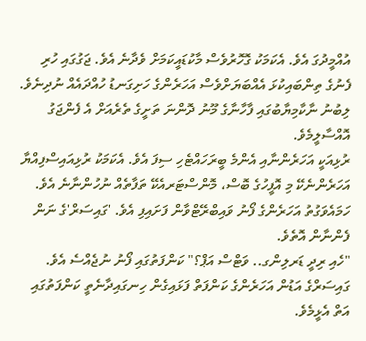އުއްމީދުގަ އެވެ. އެކަމަކު ގޮހޮރުވެސް މާކުޑައީކަމަށް ވެދާނެ އެވެ. ޖަގުގައި ހުރި ފެނުގެ ތިންބައިކުޅަ އެއްބަޔަށްވެސް އަހަރެންގެ ހަށިގަނޑު ހުއްދައެއް ނުދިނެވެ. ލިބުނު ނާކާމިޔާބުގައި ފާހާނާގެ މޫނު ދޮންނަ ތަށީގެ ތެރެއަށް އެ ފެންޖަގު އޮއްސާލީމެވެ.
ރުޅިއަކީ އަހަރެންނާއި އެންމެ ބީރަހައްޓެހި ސިފަ އެވެ. އެކަމަކު ރުޅިއައިސްފިއްޔާ އަހަރެންނެކޭ މި އޮފީހުގެ ބޮސް، މޮންސްޓަރއެކޭ ތަފާތެއް ނުހުންނާނެ އެވެ.
ހަމައެވަގުތު އަހަރެންގެ ފޯނު ވައިބްރޭޓްވާން ފަށައިފި އެވެ. 'ގައިސަރް'ގެ ނަން ފެންނާން އޮތެވެ.
"ހެއި ރިދީ ޑަރލިންގ.. ވަޓްސް އަޕް؟" ކަންފަތުގައި ފޯނު ނުޖެއްސެ އެވެ. ގައިސަރްގެ އަޑުން އަހަރެންގެ ކަންފަތް ފަޅައިގެން ހިނގައިދާނެތީ ކަންފަތުގައި އަތް އެޅީމެވެ.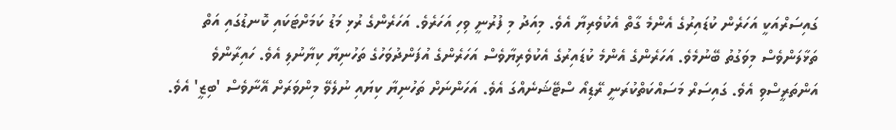ގައިސަރްއަކީ އަހަރެން ކުޑައިރުގެ އެންމެ ގާތް އެކުވެރިޔާ އެވެ. މިއަދު މި ފުރުނީ ވިހި އަހަރެވެ. އަހަރެންގެ ރުޅި މަޑު ކަމަށްޓަކައި ކޮނޑުގައި އަތް ތަޅާލަންވެސް މިވަގުތު ބޭނުމެވެ. އަހަރެންގެ އެންމެ ކުޑައިރުގެ އެކުވެރިޔާވެސް އަހަރެންގެ އުފަންދުވަހުގެ ތަހުނިޔާ ކިޔާނުލި އެވެ. ހައިރާންވެ އަންތަރީސްވި އެވެ. ގައިސަރް މަސައްކަތްކުރަނީ ރޭޑިއޯ ސްޓޭޝަނެއްގަ އެވެ. އަހަންނަށް ތަހުނިޔާ ކިޔައި ނުލެވޭ މިންވަރަށް އޭނާވެސް 'ބިޒީ' އެވެ.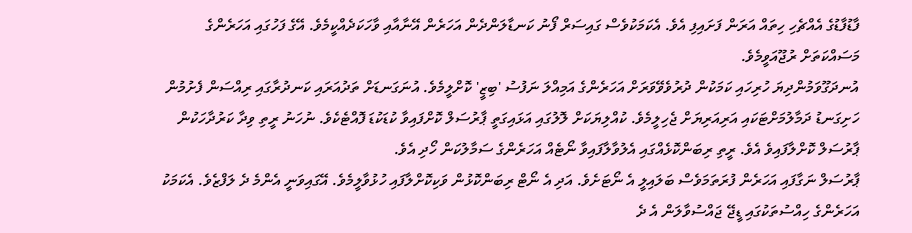ފާޑުފާޑުގެ އެއްޗެހި ހިތައް އަރަން ފަށައިފި އެވެ. އެކަމަކުވެސް ގައިސަރް ފޯނު ކަނޑާލަންދެން އަހަރެން އޭނާއާއި ވާހަކަދެއްކީމެވެ. އޭގެ ފަހުގައި އަހަރެންގެ މަސައްކަތަށް ރުޖޫއަވީމެވެ.
އުނދަގޫވަމުންދިޔަ ހުރިހައި ކަމަކުން ދުރުވެވޭވަރަށް އަހަރެންގެ އަމިއްލަ ނަފުސު 'ބިޒީ' ކޮށްލީމެވެ. އުނަގަނޑަށް ތަދުއަރައި ކަނދުރާގައި ރިއްސަން ފެށުމުން ހަށިގަނޑު ދަމާލުމަށްޓަކައި އަރިއަރިޔަށް ޖެހިލީމެވެ. ކުއްލިޔަކަށް ލޮލުގައި އަޅައިގަތީ ޕާރުސަލް ކޮށްފައިވާ ކުޑަކުޑަ ފޮއްޓެކެވެ. ނުހަނު ރީތި ވިދާ ކަރުދާހަކުން ޕާރުސަލް ކޮށްލާފައިވެ އެވެ. ރީތި ރިބަންކޮޅެއްގައި އެލުވާލާފައިވާ ނޯޓެއް އަހަރެންގެ ސަމާލުކަން ހޯދި އެވެ.
ޕާރުސަލް ނަގާފައި އަހަރެން ފުރަތަމަވެސް ބަލައިލީ އެ ނޯޓަށެވެ. އަދި އެ ނޯޓް ރިބަންކޮޅުން ވަކިކޮށްލާފައި ހުޅުވާލީމެވެ. އޭގައިވަނީ އެންމެ ދެ ލަފްޒެވެ. އެކަމަކު އަހަރެންގެ ހިއްސުތަކުގައި ޑީޖޭ ޖައްސުވާލަން އެ ދެ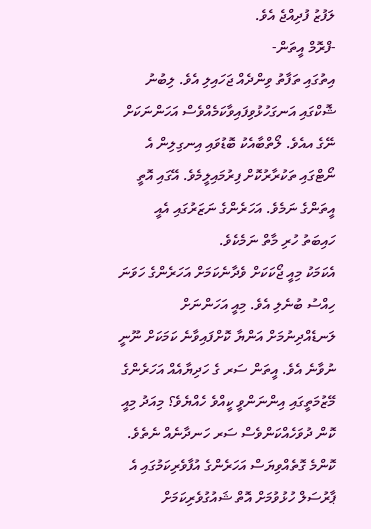ލަފުޒު ފުދިއްޖެ އެވެ.
-ފްރޮމް އީތަން-
އިތުގައި ތަފާތު ވިންދެއް ޖަހައިލި އެވެ. ލިބުނު ޝޮކްގައި އަނގަހުޅުވިފައިވާކަމެއްވެސް އަހަންނަކަށް ނޭގެ އއެވެ. ލޯތްބާއެކު ބޮޑުވައި އިނގިލިން އެ ނޯޓްގައި ތަކުރާރުކޮށް ފިރުމައިލީމެވެ. އޭގައި އޮތީ އީތަންގެ ނަމެވެ. އަހަރެންގެ ނަޒަރުގައި އެއީ ހައިބަތު ހުރި މާތް ނަމެކެވެ.
އެކަމަކު މިއީ ޖޯކަކަށް ވެދާނެކަމަށް އަހަރެންގެ ހަވަނަ ހިއްސު ބުނެލި އެވެ. މިއީ އަހަންނަށް ލަނޑެއްދިނުމަށް އަންޔާ ކޮށްފައިވާނެ ކަމަކަށް ނޫނީ ނުވާނެ އެވެ. އީތަން ސަރ ގެ ހަދިޔާއެއް އަހަރެންގެ މޭޒުމަތީގައި އިންނަންވީ ކީއްވެ ހެއްޔެވެ؟ މިއަދު މިއީ ކޮން ދުވަހެއްކަންވެސް ސަރ ހަނދާނެއް ނެތެވެ.
ކޮންމެ ގޮތެއްވިޔަސް އަހަރެންގެ އުފާވެރިކަމުގައި އެ ޕާރުސަލް ހުޅުވުމަށް އޮތް ޝައުގުވެރިކަމަށް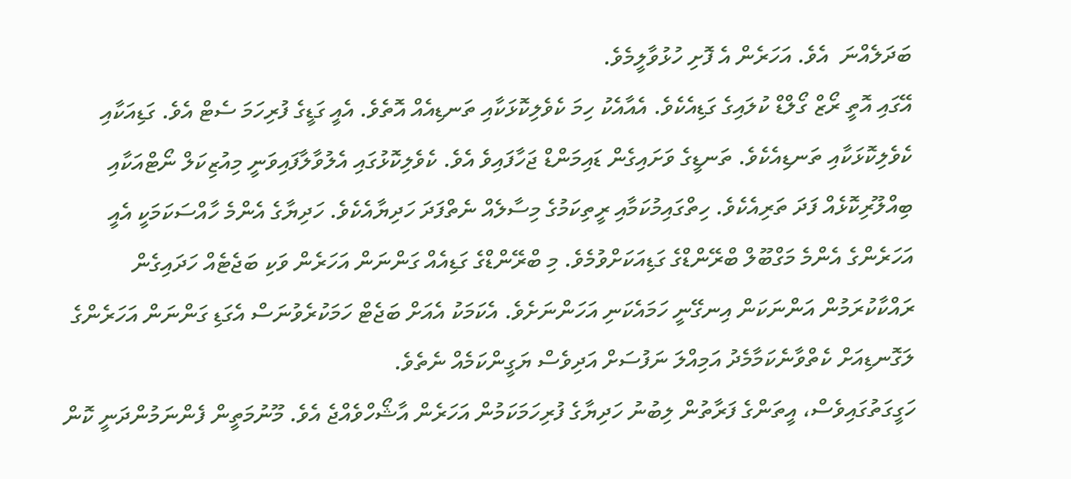ބަދަލެއްނަ  އެވެ. އަހަރެން އެ ފޮށި ހުޅުވާލީމެވެ.
އޭގައި އޮތީ ރޯޒް ގޯލްޑް ކުލައިގެ ގަޑިއެކެވެ. އެއާއެކު ހިމަ ކެވެލިކޮޅަކާއި ތަނޑިއެއް އޮތެވެ. އެއީ ގަޑީގެ ފުރިހަމަ ސެޓް އެވެ. ގަޑިއަކާއި ކެވެލިކޮޅަކާއި ތަނޑިއެކެވެ. ތަނޑީގެ ވަށައިގެން ޑައިމަންޑް ޖަހާފައިވެ އެވެ. ކެވެލިކޮޅުގައި އެލުވާލާފައިވަނީ މިއުޒިކަލް ނޯޓްއަކާއި ބިއްލޫރިކޮޅެއް ފަދަ ތަރިއެކެވެ. ހިތްގައިމުކަމާއި ރީތިކަމުގެ މިސާލެއް ނެތްފަދަ ހަދިޔާއެކެވެ. ހަދިޔާގެ އެންމެ ހާއްސަކަމަކީ އެއީ އަހަރެންގެ އެންމެ މަގްބޫލް ބްރޭންޑްގެ ގަޑިއަކަށްވުމެވެ. މި ބްރޭންޑްގެ ގަޑިއެއް ގަންނަން އަހަރެން ވަކި ބަޖެޓެއް ހަދައިގެން ރައްކާކުރަމުން އަންނަކަން އިނގޭނީ ހަމައެކަނި އަހަންނަށެވެ. އެކަމަކު އެއަށް ބަޖެޓް ހަމަކުރެވުނަސް އެގަޑި ގަންނަން އަހަރެންގެ ލަގޮނޑިއަށް ކެތްވާނެކަމާމެދު އަމިއްލަ ނަފުސަށް އަދިވެސް ޔަގީންކަމެއް ނެތެވެ.
ހަގީގަތުގައިވެސް، އީތަންގެ ފަރާތުން ލިބުނު ހަދިޔާގެ ފުރިހަމަކަމުން އަހަރެން އާޝޯހްވެއްޖެ އެވެ. މޫނުމަތީން ފެންނަމުންދަނީ ކޮން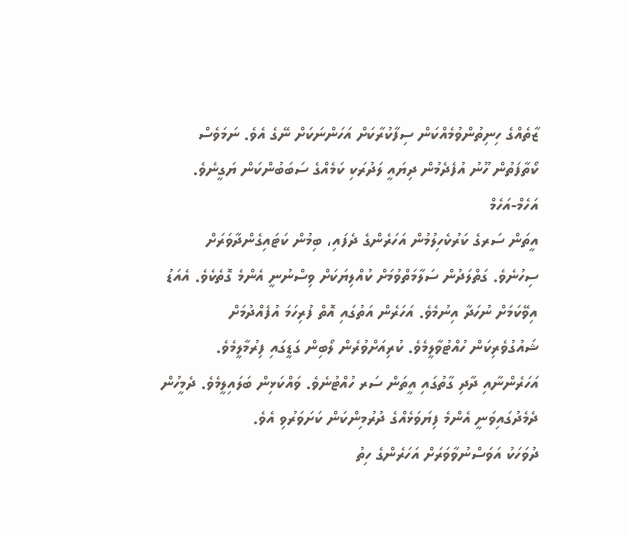ޒާތެއްގެ ހިނިތުންވުމެއްކަން ސިފާކުރާކަށް އަހަންނަކަށް ނޭގެ އެވެ. ނަމަވެސް ކޯތާފަތުން ހޫނު އުފެދެމުން ދިޔައީ ލަދުރަކި ކަމެއްގެ ސަބަބުންކަން ޔަގީނެވެ.
އަހެމް-އަހެމް
އީތަން ސަރގެ ކަރުކެހިލުމުން އަހަރެންގެ ދެފައި، ބިމުން ކަޓައިގެންދާވަރަށް ސިހުނެވެ. ގަތްލަދުން ސަލާމަތްވުމަށް ކުއްލިޔަކަށް ވިސްނުނީ އެންމެ ގޮތެކެވެ. އެއަޑު އިވޭކަމަށް ނުހަދާ އިނުމެވެ. އަހަރެން އަތުގައި އޮތް ފުރިހަމަ އުފެއްދުމަށް ޝައުގުވެރިކަން ހުއްޓުވާލީމެވެ. ކުރިއަށްވުރެން ލޯބިން ގަޑީގައި ފިރުމާލީމެވެ.  އަހަރެންނާއި ދާދި ގާތުގައި އީތަން ސަރ ހުއްޓުނެވެ. ވައްކަޅިން ބަލައިލީމެވެ. ދެމީހުން ދެމެދުގައިވަނީ އެންމެ ފިޔަވަޅެއްގެ ދުރުމިންކަން ކަށަވަރުވި އެވެ.
ދުވަހަކު އަވަސްނުވާވަރަށް އަހަރެންގެ ހިތު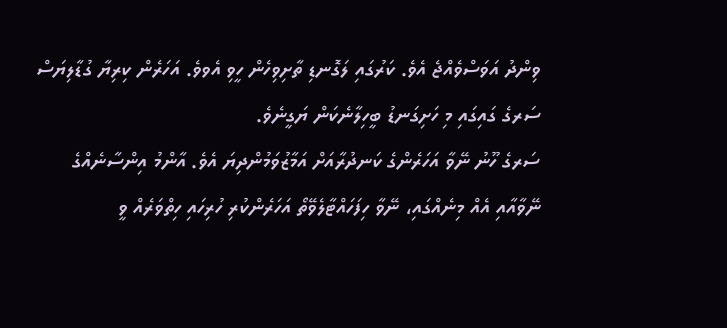ވިންދު އަވަސްވެއްޖެ އެވެ. ކަރުގައި ލަގޮނޑި ތާށިވިހެން ހީވި އެވވެ. އަހަރެން ކިރިޔާ ގުޑާލިޔަސް ސަރގެ ގައިގައި މި ހަށިގަނޑު ބީހިލާނެކަން ޔަގީނެވެ.
ސަރގެ ހޫނު ނޭވާ އަހަރެންގެ ކަނދުރާއަށް އަމާޒުވަމުންދިޔަ އެވެ. އާންމު އިންސާނެއްގެ ނޭވާއާއި އެއް މިނެއްގައި، ނޭވާ ހިފަހައްޓާލެވޭތޯ އަހަރެންކުރި ހުރިހައި ހިތްވަރެއް ވީ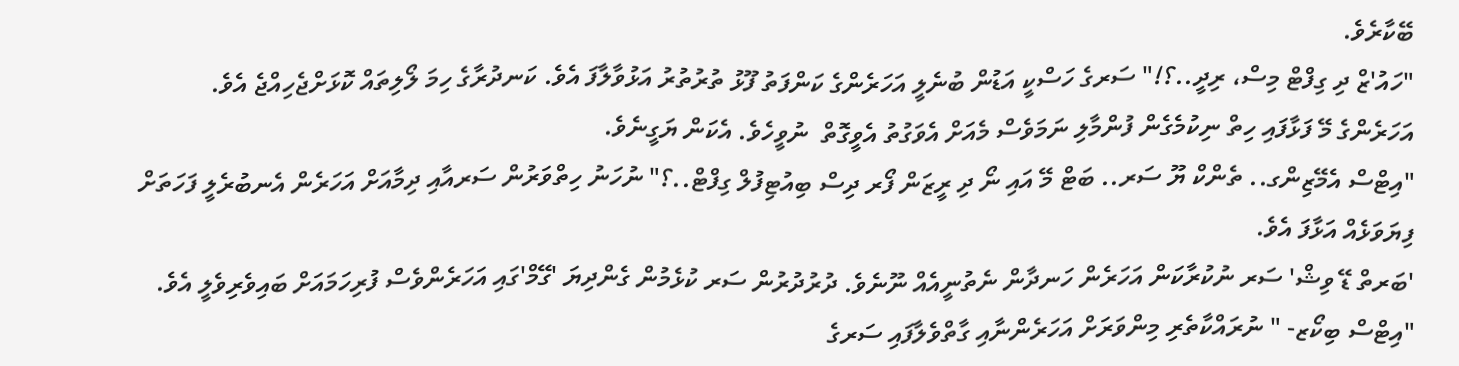ބޭކާރެވެ.
"ހައު'ޒް ދި ގިފްޓް މިސް، ރިދީ..؟!" ސަރގެ ހަސްކީ އަޑުން ބުނެލީ އަހަރެންގެ ކަންފަތު ފޫޅު ތުރުތުރު އަޅުވާލާފަ އެވެ. ކަނދުރާގެ ހިމަ ލޯލިތައް ކޮޅަށްޖެހިއްޖެ އެވެ.
އަހަރެންގެ މޭ ފަޅާފައި ހިތް ނިކުމެގެން ފުންމާލި ނަމަވެސް މެއަށް އެވަގުތު އެވީގޮތް  ނުވީހެވެ. އެކަން ޔަގީނެވެ.
"އިޓްސް އެމޭޒިންގ.. ތެންކް ޔޫ ސަރ.. ބަޓް މޭ އައި ނޯ ދި ރީޒަން ފޯރ ދިސް ބިއުޓިފުލް ގިފްޓް..؟" ނުހަނު ހިތްވަރުން ސަރއާއި ދިމާއަށް އަހަރެން އެނބުރެލީ ފަހަތަށް ފިޔަވަޅެއް އަޅާފަ އެވެ.
'ބަރތް ޑޭ ވިޝް' ސަރ ނުކުރާކަން އަހަރެން ހަނދާން ނެތުނީއެއް ނޫނެވެ. ދުރުދުރުން ސަރ ކުޅެމުން ގެންދިޔަ 'ގޭމް'ގައި އަހަރެންވެސް ފުރިހަމައަށް ބައިވެރިވެލީ އެވެ.
"އިޓްސް ބިކޯޒ- " ނުރައްކާތެރި މިންވަރަށް އަހަރެންނާއި ގާތްވެލާފައި ސަރގެ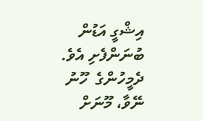އިޝްގީ އަޑުން ބުނަންފެށި އެވެ.
ދެމީހުންގެ  ހޫނު ނޭވާ، މޫނަށް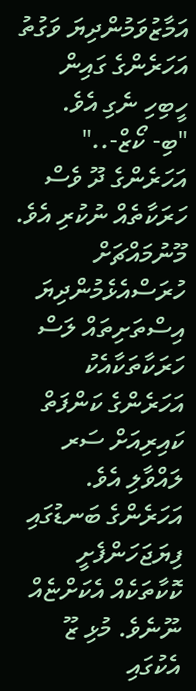އަމާޒުވަމުންދިޔަ ވަގުތު އަހަރެންގެ ގައިން ހީބިހި ނެގި އެވެ.
"ބި- ކޯޒް-.." އަހަރެންގެ ދޫ ވެސް ހަރަކާތެއް ނުކުރި އެވެ.
މޫނުމައްޗަށް ހުރަސްއެޅެމުންދިޔަ އިސްތަށިތައް ލަސް ހަރަކާތަކާއެކު އަހަރެންގެ ކަންފަތް ކައިރިއަށް ސަރ ލައްވާލި އެވެ. އަހަރެންގެ ބަނޑުގައި ފިޔަޖަހަންފެށީ ކޮކާތަކެއް އެކަށްޏެއް ނޫނެވެ. މުޅި ޒޫ އެކުގައި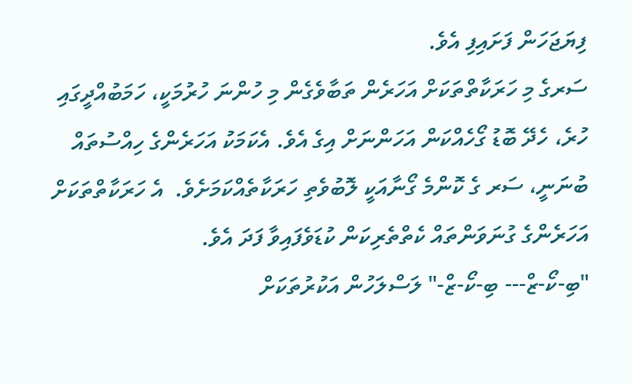ފިޔަޖަހަން ފަށައިފި އެވެ.
ސަރގެ މި ހަރަކާތްތަކަށް އަހަރެން ތަބާވެގެން މި ހުންނަ ހުރުމަކީ، ހަމަބުއްދީގައި ހުރެ، ހެދޭ ބޮޑު ގޯހެއްކަން އަހަންނަށް އިގެ އެވެ. އެކަމަކު އަހަރެންގެ ހިއްސުތައް ބުނަނީ، ސަރ ގެ ކޮންމެ ގޯނާއަކީ ލޮބުވެތި ހަރަކާތެއްކަމަށެވެ.  އެ ހަރަކާތްތަކަށް އަހަރެންގެ ގުނަވަންތައް ކެތްތެރިކަން ކުޑަވެފައިވާ ފަދަ އެވެ.
"ބި-ކޯ-ޒް--- ބި-ކޯ-ޒް-" ލަސްލަހުން އަކުރުތަކަށް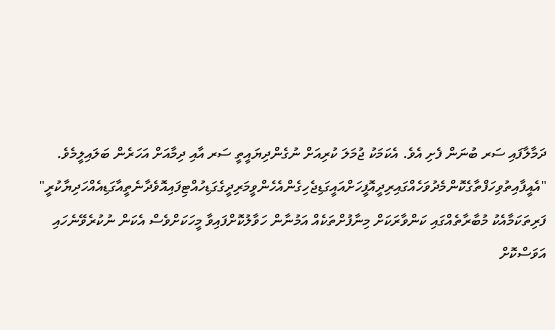ދަމާލާފައި ސަރ ބުނަން ފެށި އެވެ. އެކަމަކު ޖުމަލަ ކުރިއަށް ނުގެންދިޔައީތީ ސަރ އާއި ދިމާއަށް އަހަރެން ބަލައިލީމެވެ.
"އެއީފާއިތުވިހަފްތާގެކޮންމެދުވަހެއްގައިރިދީއޮފީހަށްއައީގަޑިޖެހިގެންއެހެންވީމަރިދީގެގަޑިހުއްޓިފައިއޮވެދާނެތީއާގަޑިއެއްހަދިޔާކުރީ"
ފަރިތަކަމާއެކު މުބާރާތެއްގައި ކަންވާރަކަށް މިނާފުށްތަކެއް އަމުނާން ހަވާލުކޮށްފައިވާ މީހަކަށްވެސް އެކަން ނުކުރެވޭނެހައި އަވަސްކޮށް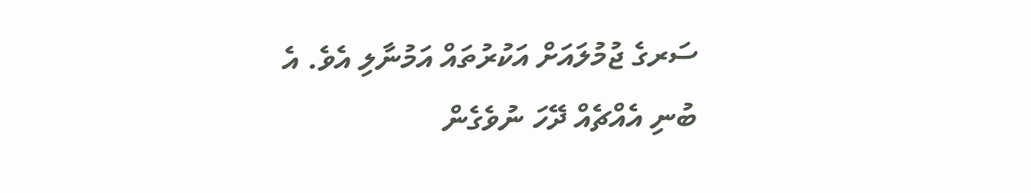ސަރގެ ޖުމުލައަށް އަކުރުތައް އަމުނާލި އެވެ. އެ ބުނި އެއްޗެއް ދޭހަ ނުވެގެން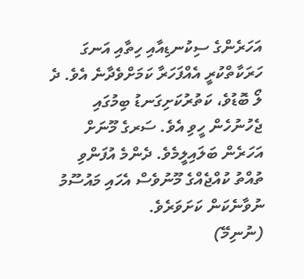އަހަރެންގެ ސިކުނޑިއާއި ހިތާއި އަނގަ ހަރަކާތްކުރީ އެއްފަހަރާ ކަމަށްވެދާނެ އެވެ. ދެ ލޯ ބޮޑުވެ، ކަތުރުކަށިގަނޑު ބިމުގައި ޖެހުނުހެން ހީވި އެވެ. ސަރގެ މޫނަށް އަހަރެން ބަލައިލީމެވެ. ދެންމެ އުފަންވި ތުއްތު ކުއްޖެއްގެ މޫނުވެސް އެހައި މައުސޫމު ނުވާނެކަން ކަށަވަރެވެ.
(ނުނިމޭ)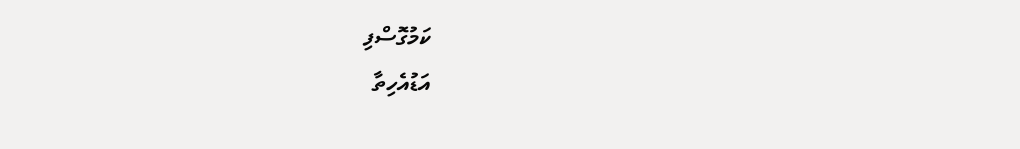ކަމުގޮސްފި
އަޑުއެހިތާ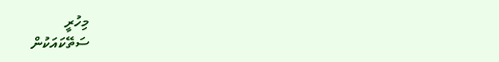މިހުރީ
ސަތޭކައަކުން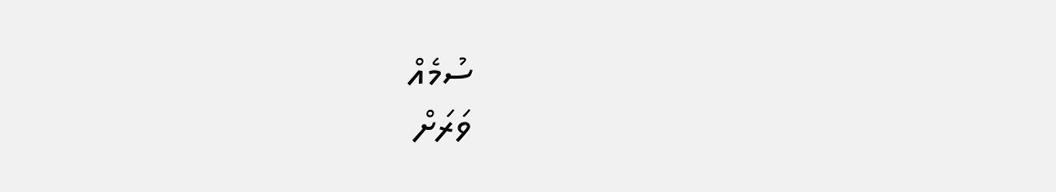ސުމެއް
ވަރަށް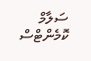ސަލާމް
ކޮމެންޓްސް